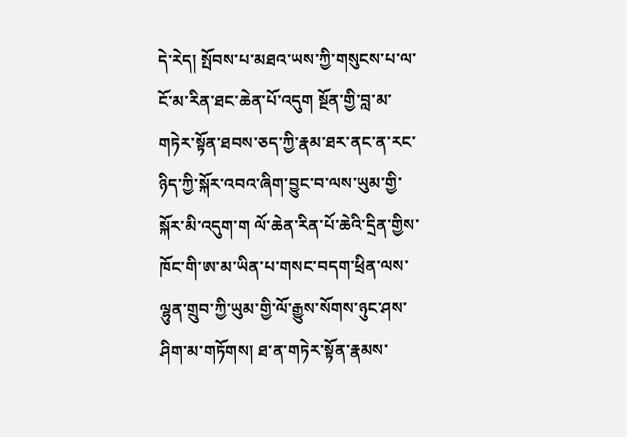དེ་རེད། སྤོབས་པ་མཐའ་ཡས་ཀྱི་གསུངས་པ་ལ་ངོ་མ་རིན་ཐང་ཆེན་པོ་འདུག སྔོན་གྱི་བླ་མ་གཏེར་སྟོན་ཐབས་ཅད་ཀྱི་རྣམ་ཐར་ནང་ན་རང་ཉིད་ཀྱི་སྐོར་འབའ་ཞིག་བྱུང་བ་ལས་ཡུམ་གྱི་སྐོར་མི་འདུག་ག ལོ་ཆེན་རིན་པོ་ཆེའི་དྲིན་གྱིས་ཁོང་གི་ཨ་མ་ཡིན་པ་གསང་བདག་ཕྲིན་ལས་ལྷུན་གྲུབ་ཀྱི་ཡུམ་གྱི་ལོ་རྒྱུས་སོགས་ཉུང་ཤས་ཤིག་མ་གཏོགས། ཐ་ན་གཏེར་སྟོན་རྣམས་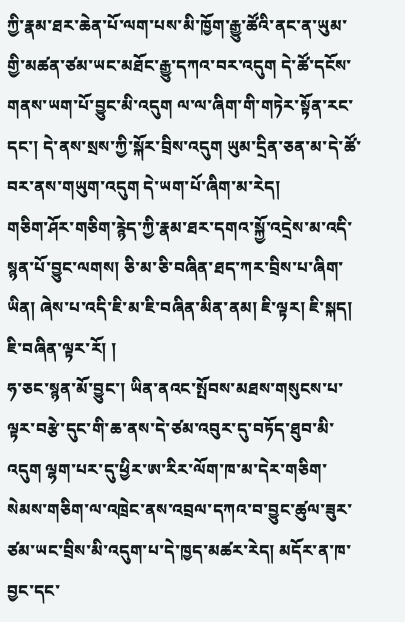ཀྱི་རྣམ་ཐར་ཆེན་པོ་ལག་པས་མི་ཁྱོག་རྒྱུ་ཚོའི་ནང་ན་ཡུམ་གྱི་མཚན་ཙམ་ཡང་མཐོང་རྒྱུ་དཀའ་བར་འདུག དེ་ཚོ་དངོས་གནས་ཡག་པོ་བྱུང་མི་འདུག ལ་ལ་ཞིག་གི་གཏེར་སྟོན་རང་དང་། དེ་ནས་སྲས་ཀྱི་སྐོར་བྲིས་འདུག ཡུམ་དྲིན་ཅན་མ་དེ་ཚོ་བར་ནས་གཡུག་འདུག དེ་ཡག་པོ་ཞིག་མ་རེད།
གཅིག་ཤོར་གཅིག་རྙེད་ཀྱི་རྣམ་ཐར་དགའ་སྐྱོ་འདྲེས་མ་འདི་སྙན་པོ་བྱུང་ལགས། ཅི་མ་ཅི་བཞིན་ཐད་ཀར་བྲིས་པ་ཞིག་ཡིན། ཞེས་པ་འདི་ཇི་མ་ཇི་བཞིན་མིན་ནམ། ཇི་ལྟར། ཇི་སྐད། ཇི་བཞིན་ལྟར་རོ། །
ཧ་ཅང་སྙན་མོ་བྱུང་། ཡིན་ནའང་སྤོབས་མཐས་གསུངས་པ་ལྟར་བརྩེ་དུང་གི་ཆ་ནས་དེ་ཙམ་འབུར་དུ་བཏོད་ཐུབ་མི་འདུག ལྷག་པར་དུ་ཕྱིར་ཨ་རིར་ལོག་ཁ་མ་དེར་གཅིག་སེམས་གཅིག་ལ་འཁྲེང་ནས་འབྲལ་དཀའ་བ་བྱུང་ཚུལ་ཟུར་ཙམ་ཡང་བྲིས་མི་འདུག་པ་དེ་ཁྱད་མཚར་རེད། མདོར་ན་ཁ་བྱང་དང་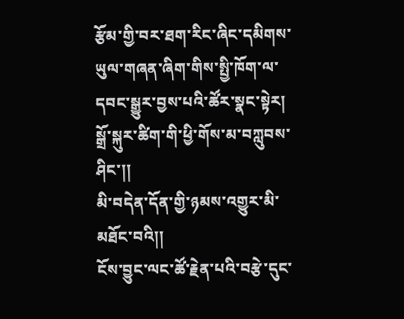རྩོམ་གྱི་བར་ཐག་རིང་ཞིང་དམིགས་ཡུལ་གཞན་ཞིག་གིས་སྤྱི་ཁོག་ལ་དབང་སྒྱུར་བྱས་པའི་ཚོར་སྣང་སྟེར།
སྒྲོ་སྐུར་ཚིག་གི་ཕྱི་གོས་མ་བཀླུབས་ཤིང་།།
མི་བདེན་དོན་གྱི་ཉམས་འགྱུར་མི་མཐོང་བའི།།
ངོས་བྱུང་ལང་ཚོ་རྗེན་པའི་བརྩེ་དུང་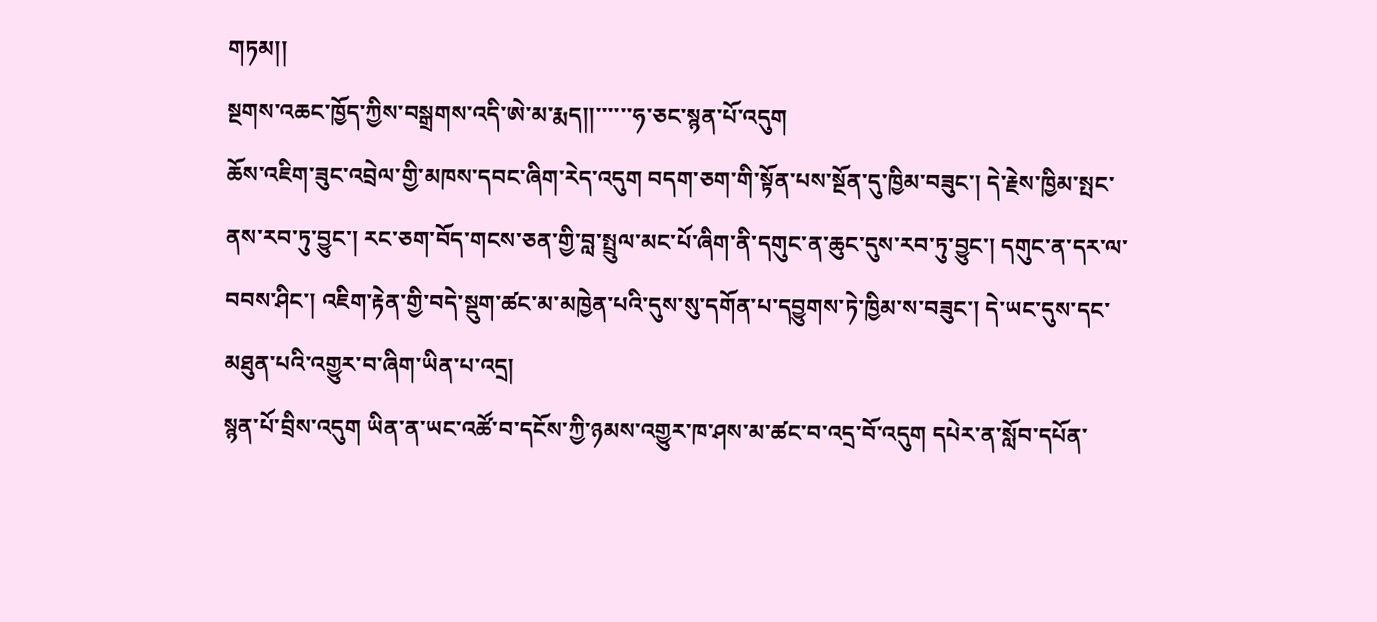གཏམ།།
སྔགས་འཆང་ཁྱོད་ཀྱིས་བསྒྲགས་འདི་ཨེ་མ་རྨད།།་་་་་་ཧ་ཅང་སྙན་པོ་འདུག
ཆོས་འཇིག་ཟུང་འབྲེལ་གྱི་མཁས་དབང་ཞིག་རེད་འདུག བདག་ཅག་གི་སྟོན་པས་སྔོན་དུ་ཁྱིམ་བཟུང་། དེ་རྗེས་ཁྱིམ་སྤང་ནས་རབ་ཏུ་བྱུང་། རང་ཅག་བོད་གངས་ཅན་གྱི་བླ་སྤྲུལ་མང་པོ་ཞིག་ནི་དགུང་ན་ཆུང་དུས་རབ་ཏུ་བྱུང་། དགུང་ན་དར་ལ་བབས་ཤིང་། འཇིག་རྟེན་གྱི་བདེ་སྡུག་ཚང་མ་མཁྱེན་པའི་དུས་སུ་དགོན་པ་དབྱུགས་ཏེ་ཁྱིམ་ས་བཟུང་། དེ་ཡང་དུས་དང་མཐུན་པའི་འགྱུར་བ་ཞིག་ཡིན་པ་འདྲ།
སྙན་པོ་བྲིས་འདུག ཡིན་ན་ཡང་འཚོ་བ་དངོས་ཀྱི་ཉམས་འགྱུར་ཁ་ཤས་མ་ཚང་བ་འདྲ་བོ་འདུག དཔེར་ན་སློབ་དཔོན་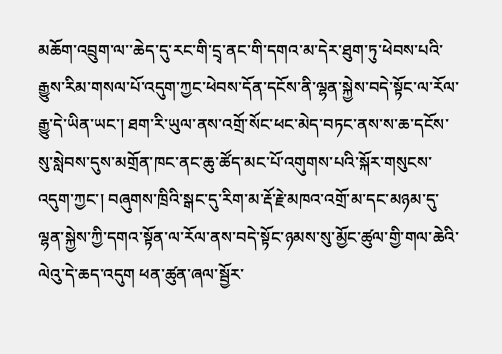མཆོག་འབྲུག་ལ་་ཆེད་དུ་རང་གི་དྲྭ་ནང་གི་དགའ་མ་དེར་ཐུག་ཏུ་ཕེབས་པའི་རྒྱུས་རིམ་གསལ་པོ་འདུག་ཀྱང་ཕེབས་དོན་དངོས་ནི་ལྷན་སྐྱེས་བདེ་སྟོང་ལ་རོལ་རྒྱུ་དེ་ཡིན་ཡང་། ཐག་རི་ཡུལ་ནས་འགྲོ་སོང་ཕང་མེད་བཏང་ནས་ས་ཆ་དངོས་སུ་སླེབས་དུས་མགྲོན་ཁང་ནང་ཆུ་ཚོད་མང་པོ་འགུགས་པའི་སྐོར་གསུངས་འདུག་ཀྱང་། བཞུགས་ཁྲིའི་སྒང་དུ་རིག་མ་རྡོ་རྗེ་མཁའ་འགྲོ་མ་དང་མཉམ་དུ་ལྷན་སྐྱེས་ཀྱི་དགའ་སྟོན་ལ་རོལ་ནས་བདེ་སྟོང་ཉམས་སུ་མྱོང་ཚུལ་གྱི་གལ་ཆེའི་ལེའུ་དེ་ཆད་འདུག ཕན་ཚུན་ཞལ་སྦྱོར་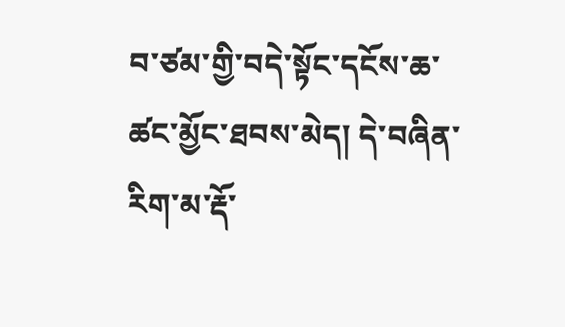བ་ཙམ་གྱི་བདེ་སྟོང་དངོས་ཆ་ཚང་མྱོང་ཐབས་མེད། དེ་བཞིན་རིག་མ་རྡོ་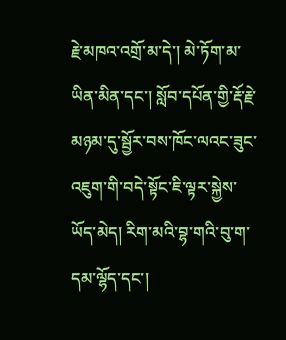རྗེ་མཁའ་འགྲོ་མ་དེ་། མེ་ཏོག་མ་ཡིན་མིན་དང་། སློབ་དཔོན་གྱི་རྡོ་རྗེ་མཉམ་དུ་སྦྱོར་བས་ཁོང་ལའང་ཟུང་འཇུག་གི་བདེ་སྟོང་ཇི་ལྟར་སྐྱེས་ཡོད་མེད། རིག་མའི་བྷ་གའི་བུ་ག་དམ་ལྷོད་དང་།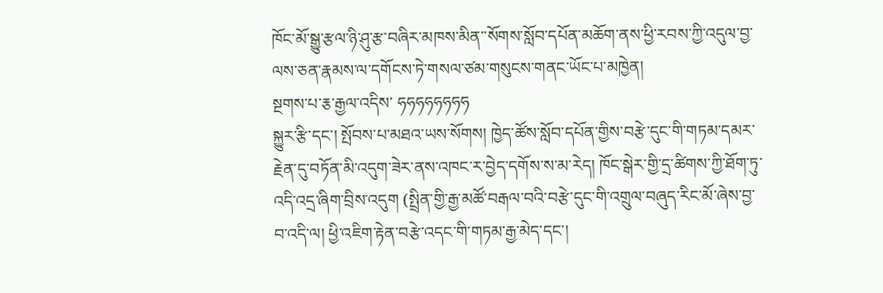ཁོང་མོ་སྒྱུ་རྩལ་ཉི་ཤུ་རྩ་བཞིར་མཁས་མིན་་སོགས་སློབ་དཔོན་མཆོག་ནས་ཕྱི་རབས་ཀྱི་འདུལ་བྱ་ལས་ཅན་རྣམས་ལ་དགོངས་ཏེ་གསལ་ཙམ་གསུངས་གནང་ཡོང་པ་མཁྱེན།
སྔགས་པ་རྕ་རྒྱལ་འདིས་ ཧཧཧཧཧཧཧཧ
སྐྱུར་རྩི་དང་། སྤོབས་པ་མཐའ་ཡས་སོགས། ཁྱེད་ཚོས་སློབ་དཔོན་གྱིས་བརྩེ་དུང་གི་གཏམ་དམར་རྗེན་དུ་བཏོན་མི་འདུག་ཟེར་ནས་འཁང་ར་བྱེད་དགོས་ས་མ་རེད། ཁོང་སྒེར་གྱི་དྲ་ཚིགས་ཀྱི་ཐོག་ཏུ་འདི་འདྲ་ཞིག་བྲིས་འདུག (སྤྲིན་གྱི་རྒྱ་མཚོ་བརྒལ་བའི་བརྩེ་དུང་གི་འགྲུལ་བཞུད་རིང་མོ་ཞེས་བྱ་བ་འདི་ལ། ཕྱི་འཇིག་རྟེན་བརྩེ་འདང་གི་གཏམ་རྒྱ་མེད་དང་།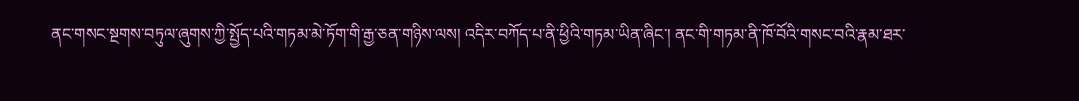ནང་གསང་སྔགས་བཏུལ་ཞུགས་ཀྱི་སྤྱོད་པའི་གཏམ་མེ་ཏོག་གི་རྒྱ་ཅན་གཉིས་ལས། འདིར་བཀོད་པ་ནི་ཕྱིའི་གཏམ་ཡིན་ཞིང་། ནང་གི་གཏམ་ནི་ཁོ་བོའི་གསང་བའི་རྣམ་ཐར་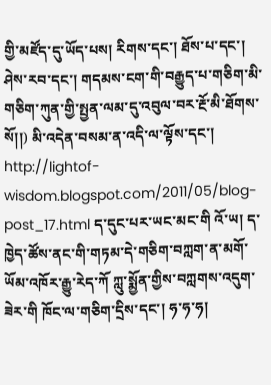གྱི་མཛོད་དུ་ཡོད་པས། རིགས་དང་། ཐོས་པ་དང་། ཤེས་རབ་དང་། གདམས་ངག་གི་བརྒྱུད་པ་གཅིག་མི་གཅིག་ཀུན་གྱི་སྤྱན་ལམ་དུ་འབུལ་བར་རྔོ་མི་ཐོགས་སོ།།) མི་འདེན་བསམ་ན་འདི་ལ་ལྟོས་དང་། http://lightof-wisdom.blogspot.com/2011/05/blog-post_17.html ད་དུང་པར་ཡང་མང་གི འོ་ཡ། ད་ཁྱེད་ཚོས་ནང་གི་གཏམ་དེ་གཅིག་བཀླག་ན་མགོ་ཡོམ་འཁོར་རྒྱུ་རེད་ཀོ ཀླུ་སྨྱོན་གྱིས་བཀླགས་འདུག་ཟེར་གི ཁོང་ལ་གཅིག་དྲིས་དང་། ཧ་ཧ་ཧ།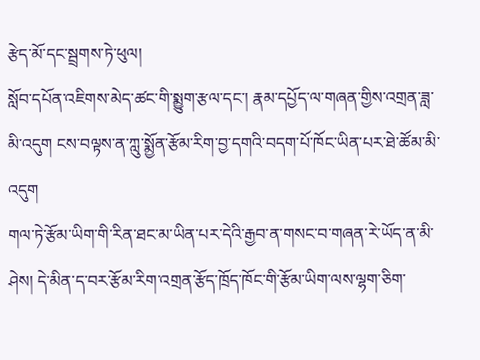རྩེད་མོ་དང་སྦྲགས་ཏེ་ཕུལ།
སློབ་དཔོན་འཇིགས་མེད་ཚང་གི་སྨྱུག་རྩལ་དང་། རྣམ་དཔྱོད་ལ་གཞན་གྱིས་འགྲན་ཟླ་མི་འདུག ངས་བལྟས་ན་ཀླུ་སྨྱོན་རྩོམ་རིག་བྱ་དགའི་བདག་པོ་ཁོང་ཡིན་པར་ཐེ་ཚོམ་མི་འདུག
གལ་ཏེ་རྩོམ་ཡིག་གི་རིན་ཐང་མ་ཡིན་པར་དེའི་རྒྱབ་ན་གསང་བ་གཞན་རེ་ཡོད་ན་མི་ཤེས། དེ་མིན་ད་བར་རྩོམ་རིག་འགྲན་རྩོད་ཁྲོད་ཁོང་གི་རྩོམ་ཡིག་ལས་ལྷག་ཅིག་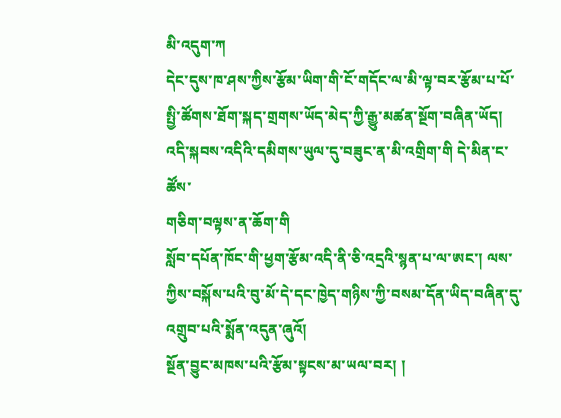མི་འདུག་ཀ
དེང་དུས་ཁ་ཤས་ཀྱིས་རྩོམ་ཡིག་གི་ངོ་གདོང་ལ་མི་ལྟ་བར་རྩོམ་པ་པོ་སྤྱི་ཚོགས་ཐོག་སྐད་གྲགས་ཡོད་མེད་ཀྱི་རྒྱུ་མཚན་སྔོག་བཞིན་ཡོད། འདི་སྐབས་འདིའི་དམིགས་ཡུལ་དུ་བཟུང་ན་མི་འགྲིག་གི དེ་མིན་ང་ཚོས་
གཅིག་བལྟས་ན་ཆོག་གི
སློབ་དཔོན་ཁོང་གི་ཕྱག་རྩོམ་འདི་ནི་ཅི་འདྲའི་སྙན་པ་ལ་ཨང་། ལས་ཀྱིས་བསྐོས་པའི་བུ་མོ་དེ་དང་ཁྱེད་གཉིས་ཀྱི་བསམ་དོན་ཡིད་བཞིན་དུ་འགྲུབ་པའི་སྨོན་འདུན་ཞུའོ།
སྔོན་བྱུང་མཁས་པའི་རྩོམ་སྟངས་མ་ཡལ་བར། །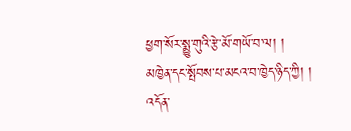ཕྱག་སོར་སྨྱུ་གུའི་རྩེ་མོ་གཡོ་བ་ལ། །
མཁྱེན་དང་སྤོབས་པ་མངའ་བ་ཁྱེད་ཉིད་ཀྱི། །
འདོན་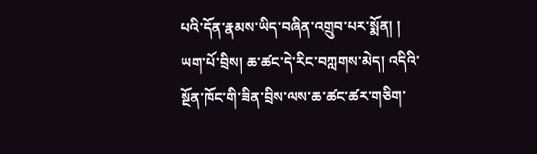པའི་དོན་རྣམས་ཡིད་བཞིན་འགྲུབ་པར་སྨོན། །
ཡག་པོ་བྲིས། ཆ་ཚང་དེ་རིང་བཀླགས་མེད། འདིའི་སྔོན་ཁོང་གི་ཟིན་བྲིས་ལས་ཆ་ཚང་ཚར་གཅིག་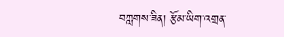བཀླགས་ཟིན། རྩོམ་ཡིག་འགྲན་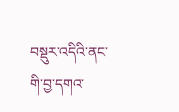བསྡུར་འདིའི་ནང་གི་བྱ་དགའ་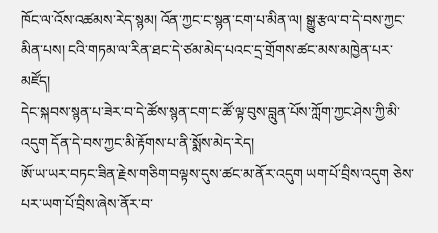ཁོང་ལ་འོས་འཚམས་རེད་སྙམ། འོན་ཀྱང་ང་སྙན་ངག་པ་མིན་ལ། སྒྱུ་རྩལ་བ་དེ་བས་ཀྱང་མིན་པས། ངའི་གཏམ་ལ་རིན་ཐང་དེ་ཙམ་མེད་པའང་དྲ་གྲོགས་ཚང་མས་མཁྱེན་པར་མཛོད།
དེང་སྐབས་སྙན་པ་ཟེར་བ་དེ་ཚོས་སྙན་ངག་ང་ཚོ་ལྟ་བུས་བླུན་པོས་ཀློག་ཀྱང་ཤེས་ཀྱི་མི་འདུག དོན་དེ་བས་ཀྱང་མི་རྟོགས་པ་ནི་སྨོས་མེད་རེད།
ཨོ་ཡ་ཡར་བཏང་ཟིན་རྗེས་གཅིག་བལྟས་དུས་ཚང་མ་ནོར་འདུག ཡག་པོ་བྲིས་འདུག ཅེས་པར་ཡག་པོ་བྲིས་ཞེས་ནོར་བ་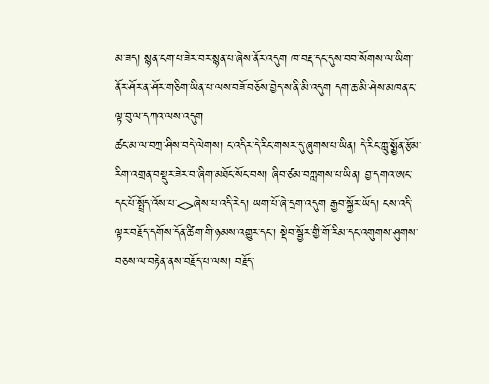མ་ཟད། སྙན་ངག་པ་ཟེར་བར་སྙན་པ་ཞེས་ནོར་འདུག ཁ་བརྡ་དང་དུས་བབ་སོགས་ལ་ཡིག་ནོར་ཤོར་ན་ཤོར་གཅིག་ཡིན་པ་ལས་བཟོ་བཅོས་བྱེད་ས་ནི་མི་འདུག དག་ཆ་མི་ཤེས་མཁན་ང་ལྟ་བུ་ལ་དཀའ་ལས་འདུག
ཚང་མ་ལ་བཀྲ་ཤིས་བདེ་ལེགས། ང་འདིར་དེ་རིང་གསར་དུ་ཞུགས་པ་ཡིན། དེ་རིང་ཀླུ་སྨྱོན་རྩོམ་རིག་འགྲན་བསྡུར་ཟེར་བ་ཞིག་མཐོང་སོང་བས། ཞིབ་ཙམ་བཀླགས་པ་ཡིན། བྱ་དགའ་ཨང་དང་པོ་སྤྲོད་འོས་པ་<>ཞེས་པ་འདི་རེད། ཡག་པོ་ཞེ་དྲག་འདུག རྒྱབ་སྐྱོར་ཡོད། ངས་འདི་ལྟར་བརྗོད་དགོས་དོན་ཚིག་གི་ཉམས་འགྱུར་དང་། སྡེབ་སྦྱོར་གྱི་གོ་རིམ་དང་འགུགས་ཤུགས་བཅས་ལ་བརྟེན་ནས་བརྗོད་པ་ལས། བརྗོད་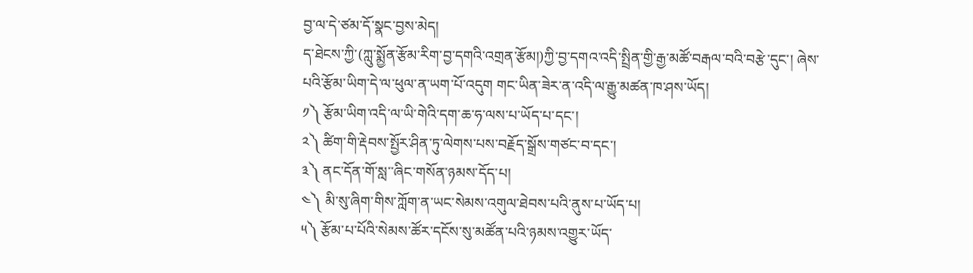བྱ་ལ་དེ་ཙམ་དོ་སྣང་བྱས་མེད།
ད་ཐེངས་ཀྱི་(ཀླུ་སྨྱོན་རྩོམ་རིག་བྱ་དགའི་འགྲན་རྩོམ།)ཀྱི་བྱ་དགའ་འདི་སྤྲིན་གྱི་རྒྱ་མཚོ་བརྒལ་བའི་བརྩེ་དུང་། ཞེས་པའི་རྩོམ་ཡིག་དེ་ལ་ཕུལ་ན་ཡག་པོ་འདུག གང་ཡིན་ཟེར་ན་འདི་ལ་རྒྱུ་མཚན་ཁ་ཤས་ཡོད།
༡༽ རྩོམ་ཡིག་འདི་ལ་ཡི་གེའི་དག་ཆ་ཧ་ལས་པ་ཡོད་པ་དང་།
༢༽ ཚིག་གི་རྡེབས་སྤྱོར་ཤིན་ཏུ་ལེགས་པས་བརྗོད་སྒྲོས་གཙང་བ་དང་།
༣༽ ནང་དོན་གོ་སླ་་ཞིང་གསོན་ཉམས་དོད་པ།
༤༽ མི་སུ་ཞིག་གིས་ཀློག་ན་ཡང་སེམས་འགུལ་ཐེབས་པའི་ནུས་པ་ཡོད་པ།
༥༽ རྩོམ་པ་པོའི་སེམས་ཚོར་དངོས་སུ་མཚོན་པའི་ཉམས་འགྱུར་ཡོད་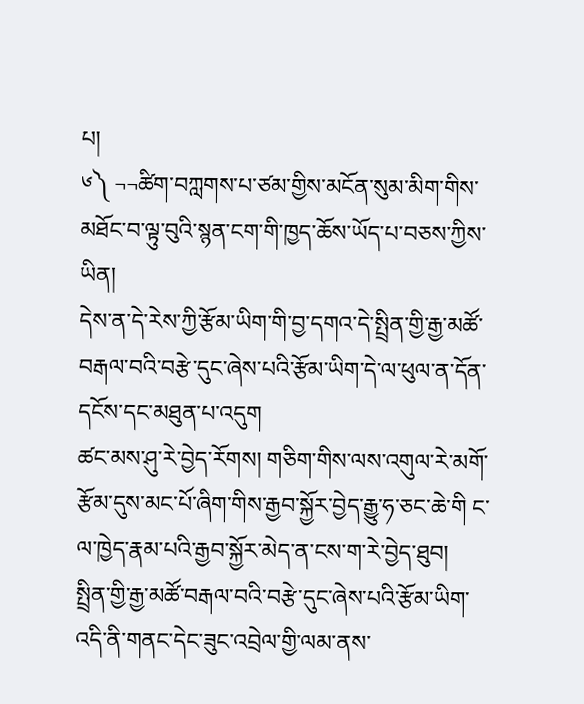པ།
༦༽ ¬¬ཚིག་བཀླགས་པ་ཙམ་གྱིས་མངོན་སུམ་མིག་གིས་མཐོང་བ་ལྟུ་བུའི་སྙན་ངག་གི་ཁྱད་ཆོས་ཡོད་པ་བཅས་ཀྱིས་ཡིན།
དེས་ན་དེ་རེས་ཀྱི་རྩོམ་ཡིག་གི་བྱ་དགའ་དེ་སྤྲིན་གྱི་རྒྱ་མཚོ་བརྒལ་བའི་བརྩེ་དུང་ཞེས་པའི་རྩོམ་ཡིག་དེ་ལ་ཕུལ་ན་དོན་དངོས་དང་མཐུན་པ་འདུག
ཚང་མས་ཤུ་རེ་བྱེད་རོགས། གཅིག་གིས་ལས་འགུལ་རེ་མགོ་རྩོམ་དུས་མང་པོ་ཞིག་གིས་རྒྱབ་སྐྱོར་བྱེད་རྒྱུ་ཧ་ཅང་ཆེ་གི ང་ལ་ཁྱེད་རྣམ་པའི་རྒྱབ་སྐྱོར་མེད་ན་ངས་ག་རེ་བྱེད་ཐུབ།
སྤྲིན་གྱི་རྒྱ་མཚོ་བརྒལ་བའི་བརྩེ་དུང་ཞེས་པའི་རྩོམ་ཡིག་འདི་ནི་གནང་དེང་ཟུང་འབྲེལ་གྱི་ལམ་ནས་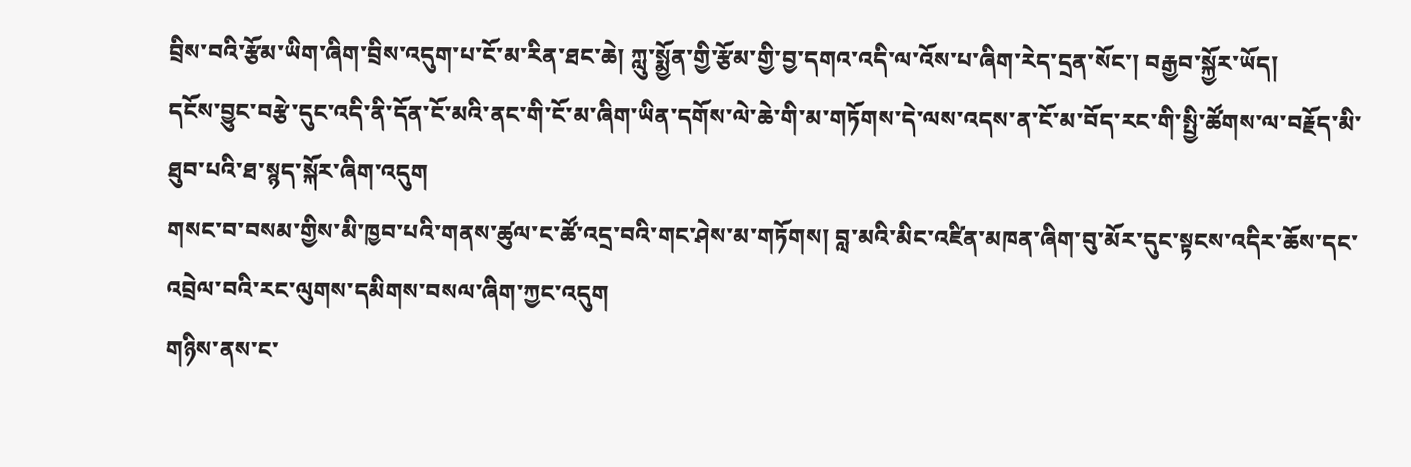བྲིས་བའི་རྩོམ་ཡིག་ཞིག་བྲིས་འདུག་པ་ངོ་མ་རིན་ཐང་ཆེ། ཀླུ་སྨྱོན་གྱི་རྩོམ་གྱི་བྱ་དགའ་འདི་ལ་འོས་པ་ཞིག་རེད་དྲན་སོང་། བརྒྱབ་སྐྱོར་ཡོད།
དངོས་བྱུང་བརྩེ་དུང་འདི་ནི་དོན་ངོ་མའི་ནང་གི་ངོ་མ་ཞིག་ཡིན་དགོས་ལེ་ཆེ་གི་མ་གཏོགས་དེ་ལས་འདས་ན་ངོ་མ་བོད་རང་གི་སྤྱི་ཚོགས་ལ་བརྗོད་མི་ཐུབ་པའི་ཐ་སྙད་སྐོར་ཞིག་འདུག
གསང་བ་བསམ་གྱིས་མི་ཁྱབ་པའི་གནས་ཚུལ་ང་ཚོ་འདྲ་བའི་གང་ཤེས་མ་གཏོགས། བླ་མའི་མིང་འཛིན་མཁན་ཞིག་བུ་མོར་དུང་སྟངས་འདིར་ཆོས་དང་འབྲེལ་བའི་རང་ལུགས་དམིགས་བསལ་ཞིག་ཀྱང་འདུག
གཉིས་ནས་ང་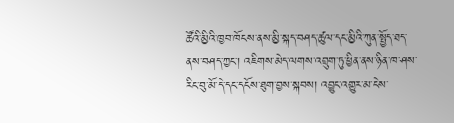ཚོའི་མྱིའི་ཁྱབ་ཁོངས་ནས་མྱི་སྐད་བཤད་ཚུལ་དང་མྱིའི་ཀུན་སྤྱོད་ཐད་ནས་བཤད་ཀྱང་། འཇིགས་མེད་ལགས་འབྲུག་ཏུ་ཕྱིན་ནས་ཉིན་ཁ་ཤས་རིང་བུ་མོ་དེ་དང་དངོས་ཐུག་བྱས་སྐབས། འབྱུང་འགྱུར་མ་ངེས་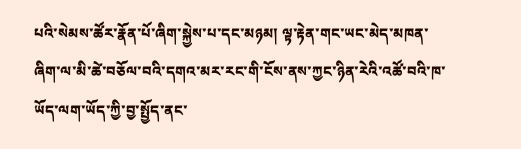པའི་སེམས་ཚོར་རྣོན་པོ་ཞིག་སྐྱེས་པ་དང་མཉམ། ལྟ་རྟེན་གང་ཡང་མེད་མཁན་ཞིག་ལ་མི་ཚེ་བཅོལ་བའི་དགའ་མར་རང་གི་ངོས་ནས་ཀྱང་ཉིན་རེའི་འཚོ་བའི་ཁ་ཡོད་ལག་ཡོད་ཀྱི་བྱ་སྤྱོད་ནང་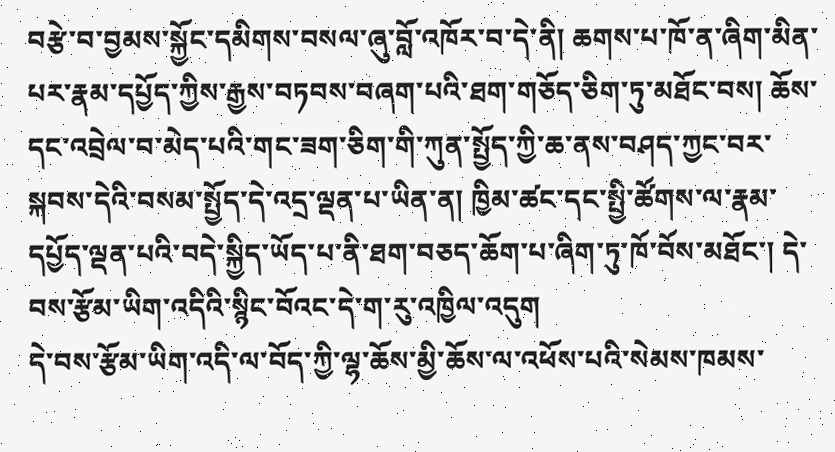བརྩེ་བ་བྱམས་སྐྱོང་དམིགས་བསལ་ཞུ་བློ་འཁོར་བ་དེ་ནི། ཆགས་པ་ཁོ་ན་ཞིག་མིན་པར་རྣམ་དཔྱོད་ཀྱིས་རྒྱས་བཏབས་བཞག་པའི་ཐག་གཅོད་ཅིག་ཏུ་མཐོང་བས། ཆོས་དང་འབྲེལ་བ་མེད་པའི་གང་ཟག་ཅིག་གི་ཀུན་སྤྱོད་ཀྱི་ཆ་ནས་བཤད་ཀྱང་བར་སྐབས་དེའི་བསམ་སྤྱོད་དེ་འདྲ་ལྡན་པ་ཡིན་ན། ཁྱིམ་ཚང་དང་སྤྱི་ཚོགས་ལ་རྣམ་དཔྱོད་ལྡན་པའི་བདེ་སྐྱིད་ཡོད་པ་ནི་ཐག་བཅད་ཆོག་པ་ཞིག་ཏུ་ཁོ་བོས་མཐོང་། དེ་བས་རྩོམ་ཡིག་འདིའི་སྙིང་བོའང་དེ་ག་རུ་འཁྱིལ་འདུག
དེ་བས་རྩོམ་ཡིག་འདི་ལ་བོད་ཀྱི་ལྷ་ཆོས་མྱི་ཆོས་ལ་འཕོས་པའི་སེམས་ཁམས་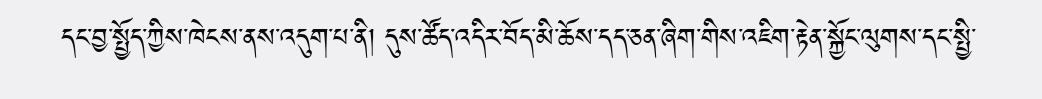དང་བྱ་སྤྱོད་ཀྱིས་ཁེངས་ནས་འདུག་པ་ནི། དུས་ཚོད་འདིར་བོད་མི་ཆོས་དད་ཅན་ཞིག་གིས་འཇིག་རྟེན་སྐྱོང་ལུགས་དང་སྤྱི་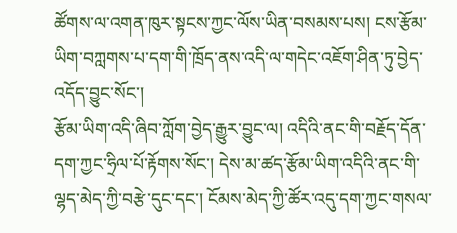ཚོགས་ལ་འགན་ཁུར་སྟངས་ཀྱང་ལོས་ཡིན་བསམས་པས། ངས་རྩོམ་ཡིག་བཀླགས་པ་དག་གི་ཁྲོད་ནས་འདི་ལ་གདེང་འཇོག་ཤིན་ཏུ་བྱེད་འདོད་བྱུང་སོང་།
རྩོམ་ཡིག་འདི་ཞིབ་ཀློག་བྱེད་རྒྱུར་བྱུང་ལ། འདིའི་ནང་གི་བརྗོད་དོན་དག་ཀྱང་ཧྲིལ་པོ་རྟོགས་སོང་། དེས་མ་ཚད་རྩོམ་ཡིག་འདིའི་ནང་གི་ལྷད་མེད་ཀྱི་བརྩེ་དུང་དང་། ངོམས་མེད་ཀྱི་ཚོར་འདུ་དག་ཀྱང་གསལ་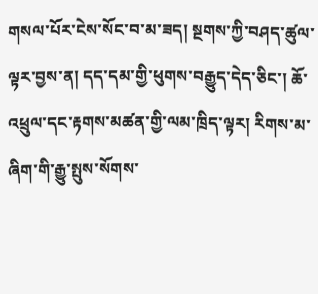གསལ་པོར་ངེས་སོང་བ་མ་ཟད། སྔགས་ཀྱི་བཤད་ཚུལ་ལྟར་བྱས་ན། དད་དམ་གྱི་ཕུགས་བརྒྱུད་དེད་ཅིང་། ཆོ་འཕྲུལ་དང་རྟགས་མཚན་གྱི་ལམ་ཁྲིད་ལྟར། རིགས་མ་ཞིག་གི་རྒྱུ་སྤུས་སོགས་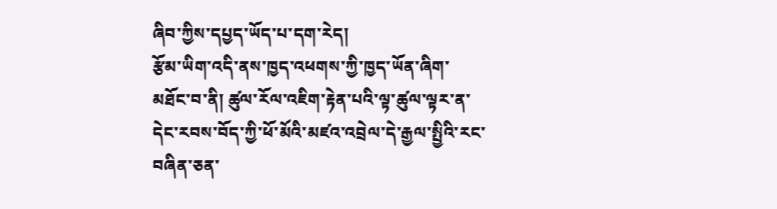ཞིབ་ཀྱིས་དཔྱད་ཡོད་པ་དག་རེད།
རྩོམ་ཡིག་འདི་ནས་ཁྱད་འཕགས་ཀྱི་ཁྱད་ཡོན་ཞིག་མཐོང་བ་ནི། ཚུལ་རོལ་འཇིག་རྟེན་པའི་ལྟ་ཚུལ་ལྟར་ན་དེང་རབས་བོད་ཀྱི་ཕོ་མོའི་མཛའ་འབྲེལ་དེ་རྒྱལ་སྤྱིའི་རང་བཞིན་ཅན་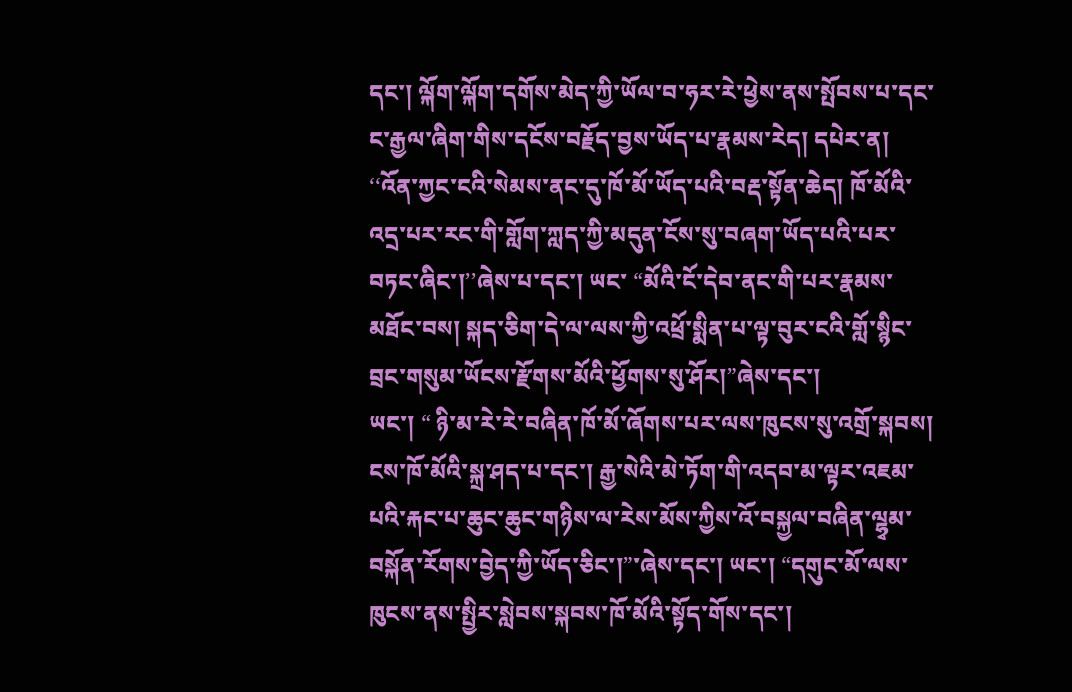དང་། ལྐོག་ལྐོག་དགོས་མེད་ཀྱི་ཡོལ་བ་ཧར་རེ་ཕྱེས་ནས་སྤོབས་པ་དང་ང་རྒྱལ་ཞིག་གིས་དངོས་བརྗོད་བྱས་ཡོད་པ་རྣམས་རེད། དཔེར་ན། ‘‘འོན་ཀྱང་ངའི་སེམས་ནང་དུ་ཁོ་མོ་ཡོད་པའི་བརྡ་སྟོན་ཆེད། ཁོ་མོའི་འདྲ་པར་རང་གི་གློག་ཀླད་ཀྱི་མདུན་ངོས་སུ་བཞག་ཡོད་པའི་པར་བཏང་ཞིང་།’’ཞེས་པ་དང་། ཡང་ “མོའི་ངོ་དེབ་ནང་གི་པར་རྣམས་མཐོང་བས། སྐད་ཅིག་དེ་ལ་ལས་ཀྱི་འཕྲོ་སྨིན་པ་ལྟ་བུར་ངའི་གློ་སྙིང་བྲང་གསུམ་ཡོངས་རྫོགས་མོའི་ཕྱོགས་སུ་ཤོར།”ཞེས་དང་།
ཡང་། “ ཉི་མ་རེ་རེ་བཞིན་ཁོ་མོ་ཞོགས་པར་ལས་ཁུངས་སུ་འགྲོ་སྐབས། ངས་ཁོ་མོའི་སྐྲ་ཤད་པ་དང་། རྒྱ་སེའི་མེ་ཏོག་གི་འདབ་མ་ལྟར་འཇམ་པའི་རྐང་པ་ཆུང་ཆུང་གཉིས་ལ་རེས་མོས་ཀྱིས་འོ་བསྐྱལ་བཞིན་ལྷྭམ་བསྐོན་རོགས་བྱེད་ཀྱི་ཡོད་ཅིང་།”་ཞེས་དང་། ཡང་། “དགུང་མོ་ལས་ཁུངས་ནས་སྤྱིར་སླེབས་སྐབས་ཁོ་མོའི་སྟོད་གོས་དང་།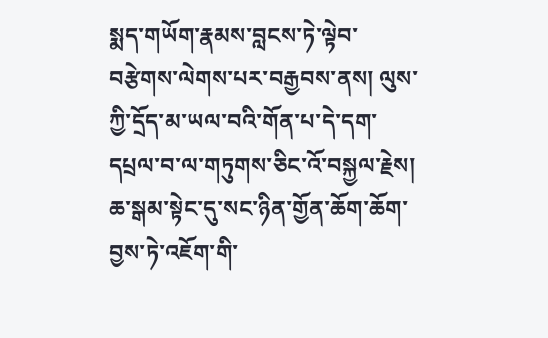སྨད་གཡོག་རྣམས་བླངས་ཏེ་ལྟེབ་བརྩེགས་ལེགས་པར་བརྒྱབས་ནས། ལུས་ཀྱི་དྲོད་མ་ཡལ་བའི་གོན་པ་དེ་དག་དཔྲལ་བ་ལ་གཏུགས་ཅིང་འོ་བསྐྱལ་རྗེས། ཆ་སྒམ་སྟེང་དུ་སང་ཉིན་གྱོན་ཆོག་ཆོག་བྱས་ཏེ་འཇོག་གི་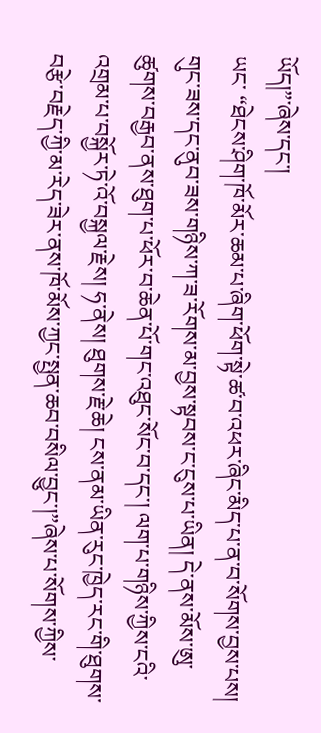ཡོད།”་ཞེས་དང་།
ཡང་ “ཐེངས་ཤིག་ཁོ་མོར་ཆམ་པ་ཞིག་ཕོག་སྟེ་ཚ་བ་འཕར་ཞིང་མིད་པ་ན་བ་སོགས་བྱས་པས། གུང་ཟས་དང་ནུབ་ཟས་གཉིས་ཀ་ཟ་རོགས་མ་བྱས་སྟབས་ང་ངུས་པ་ཡིན། དེ་ནས་མོས་ཨུ་ཚུགས་བརྒྱབ་ནས་ཐུག་པ་ཕོར་བ་ཆེན་པོ་གང་འཐུང་སོང་བ་དང་། ལག་པ་གཉིས་ཀྱིས་ངའི་འགྲམ་པ་བསྐྱོར་ཏེ་འོ་བསྐྱལ་རྗེས། ཧ་ནེས། ཐུགས་རྗེ་ཆེ། ངས་ནམ་ཡིན་རུང་ཁྱེད་རང་གི་ཐུགས་བརྩེ་བརྗེད་ཀྱི་མ་རེད་ཟེར་ནས་ཁོ་མོས་ཀྱང་སྤྱན་ཆབ་བསིལ་བྱུང་།”ཞེས་པ་སོགས་ཀྱིས་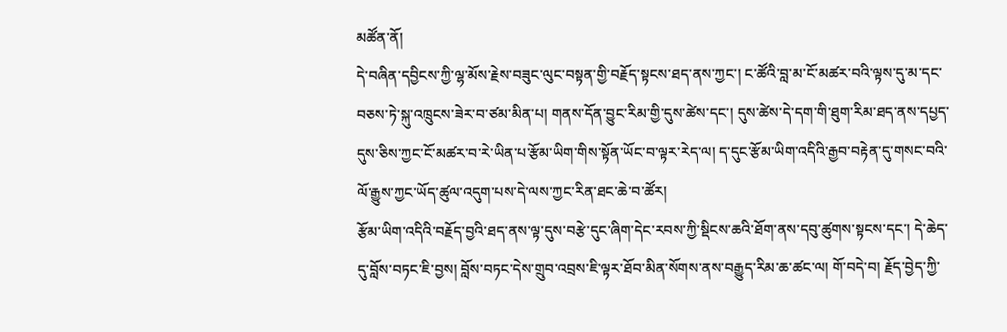མཚོན་ནོ།
དེ་བཞིན་དབྱིངས་ཀྱི་ལྷ་མོས་རྗེས་བཟུང་ལུང་བསྟན་གྱི་བརྗོད་སྟངས་ཐད་ནས་ཀྱང་། ང་ཚོའི་བླ་མ་ངོ་མཚར་བའི་ལྟས་དུ་མ་དང་བཅས་ཏེ་སྐུ་འཁྲུངས་ཟེར་བ་ཙམ་མིན་པ། གནས་དོན་བྱུང་རིམ་གྱི་དུས་ཚེས་དང་། དུས་ཚེས་དེ་དག་གི་ཐུག་རིམ་ཐད་ནས་དཔྱད་དུས་ཅིས་ཀྱང་ངོ་མཚར་བ་རེ་ཡིན་པ་རྩོམ་ཡིག་གིས་སྟོན་ཡོང་བ་ལྟར་རེད་ལ། ད་དུང་རྩོམ་ཡིག་འདིའི་རྒྱབ་བརྟེན་དུ་གསང་བའི་ལོ་རྒྱུས་ཀྱང་ཡོད་ཚུལ་འདུག་པས་དེ་ལས་ཀྱང་རིན་ཐང་ཆེ་བ་ཚོར།
རྩོམ་ཡིག་འདིའི་བརྗོད་བྱའི་ཐད་ནས་ལྟ་དུས་བརྩེ་དུང་ཞིག་དེང་རབས་ཀྱི་སྡིངས་ཆའི་ཐོག་ནས་དབུ་ཚུགས་སྟངས་དང་། དེ་ཆེད་དུ་བློས་བཏང་ཇི་བྱས། བློས་བཏང་དེས་གྲུབ་འབྲས་ཇི་ལྟར་ཐོབ་མིན་སོགས་ནས་བརྒྱུད་རིམ་ཆ་ཚང་ལ། གོ་བདེ་བ། རྗོད་བྱེད་ཀྱི་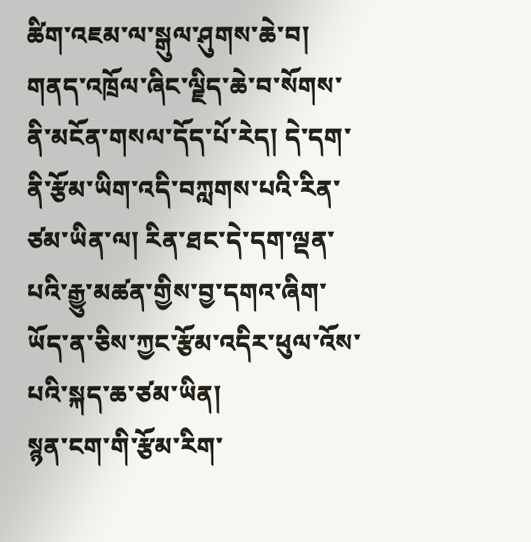ཚིག་འཇམ་ལ་སྒུལ་ཤུགས་ཆེ་བ། གནད་འཁྲོལ་ཞིང་ལྗིད་ཆེ་བ་སོགས་ནི་མངོན་གསལ་དོད་པོ་རེད། དེ་དག་ནི་རྩོམ་ཡིག་འདི་བཀླགས་པའི་རིན་ཙམ་ཡིན་ལ། རིན་ཐང་དེ་དག་ལྡན་པའི་རྒྱུ་མཚན་གྱིས་བྱ་དགའ་ཞིག་ཡོད་ན་ཅིས་ཀྱང་རྩོམ་འདིར་ཕུལ་འོས་པའི་སྐད་ཆ་ཙམ་ཡིན།
སྙན་ངག་གི་རྩོམ་རིག་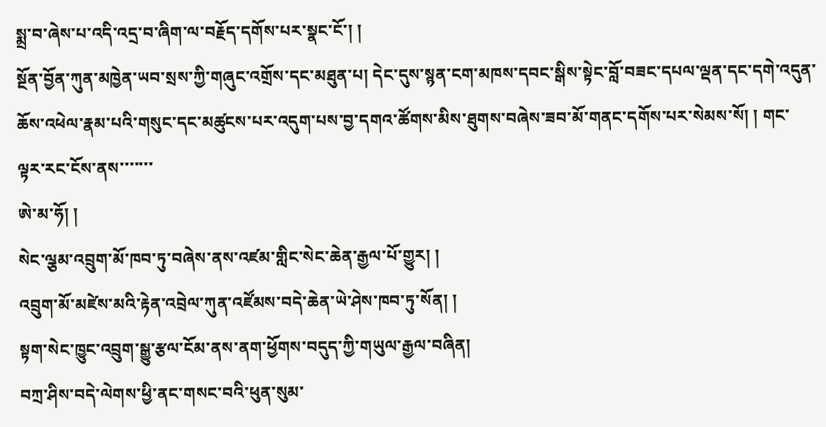སྨྲ་བ་ཞེས་པ་འདི་འདྲ་བ་ཞིག་ལ་བརྗོད་དགོས་པར་སྣང་ངོ་། །
སྔོན་བྱོན་ཀུན་མཁྱེན་ཡབ་སྲས་ཀྱི་གཞུང་འགྲོས་དང་མཐུན་པ། དེང་དུས་སྙན་ངག་མཁས་དབང་སྒིས་སྟེང་བློ་བཟང་དཔལ་ལྡན་དང་དགེ་འདུན་ཆོས་འཕེལ་རྣམ་པའི་གསུང་དང་མཚུངས་པར་འདུག་པས་བྱ་དགའ་ཚོགས་མིས་ཐུགས་བཞེས་ཟབ་མོ་གནང་དགོས་པར་སེམས་སོ། ། གང་ལྟར་རང་ངོས་ནས་་་་་་་
ཨེ་མ་ཧོ། །
སེང་ལྕམ་འབྲུག་མོ་ཁབ་ཏུ་བཞེས་ནས་འཛམ་གླིང་སེང་ཆེན་རྒྱལ་པོ་གྱུར། །
འབྲུག་མོ་མཛེས་མའི་རྟེན་འབྲེལ་ཀུན་འཛོམས་བདེ་ཆེན་ཡེ་ཤེས་ཁབ་ཏུ་སོན། །
སྟག་སེང་ཁྱུང་འབྲུག་སྒྱུ་རྩལ་ངོམ་ནས་ནག་ཕྱོགས་བདུད་ཀྱི་གཡུལ་རྒྱལ་བཞིན།
བཀྲ་ཤིས་བདེ་ལེགས་ཕྱི་ནང་གསང་བའི་ཕུན་སུམ་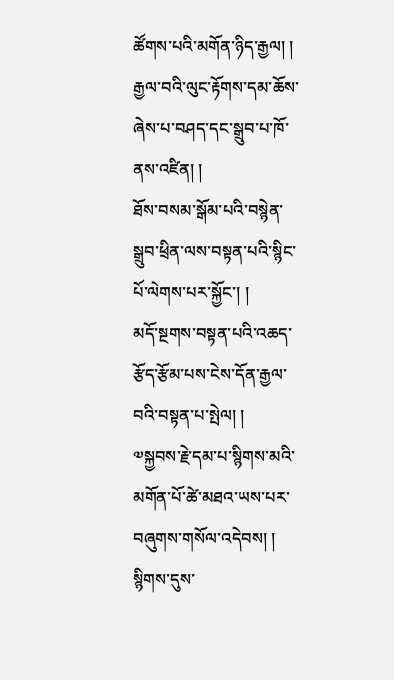ཚོགས་པའི་མགོན་ཉིད་རྒྱལ། །
རྒྱལ་བའི་ལུང་རྟོགས་དམ་ཆོས་ཞེས་པ་བཤད་དང་སྒྲུབ་པ་ཁོ་ནས་འཛིན། །
ཐོས་བསམ་སྒོམ་པའི་བསྙེན་སྒྲུབ་ཕྲིན་ལས་བསྟན་པའི་སྙིང་པོ་ལེགས་པར་སྐྱོང་། །
མདོ་སྔགས་བསྟན་པའི་འཆད་རྩོད་རྩོམ་པས་ངེས་དོན་རྒྱལ་བའི་བསྟན་པ་སྤེལ། །
༧སྐྱབས་རྗེ་དམ་པ་སྙིགས་མའི་མགོན་པོ་ཚེ་མཐའ་ཡས་པར་བཞུགས་གསོལ་འདེབས། །
སྙིགས་དུས་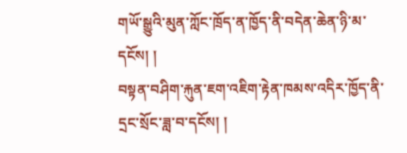གཡོ་སྒྱུའི་མུན་ཀློང་ཁྲོད་ན་ཁྱོད་ནི་བདེན་ཆེན་ཉི་མ་དངོས། །
བསྟན་བཤིག་རྐུན་ཇག་འཇིག་རྟེན་ཁམས་འདིར་ཁྱོད་ནི་དྲང་སྲོང་ཟླ་བ་དངོས། །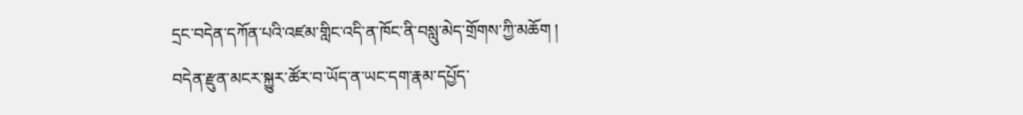དྲང་བདེན་དཀོན་པའི་འཛམ་གླིང་འདི་ན་ཁོང་ནི་བསླུ་མེད་གྲོགས་ཀྱི་མཆོག །
བདེན་རྫུན་མངར་སྐྱུར་ཚོར་བ་ཡོད་ན་ཡང་དག་རྣམ་དཔྱོད་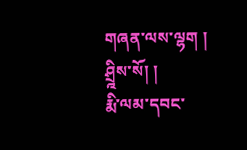གཞན་ལས་ལྷག །
ཤྲྰིས་སོ། །
རྨི་ལམ་དབང་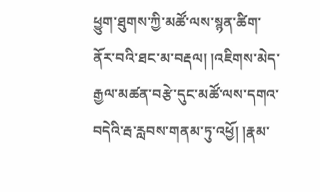ཕྱུག་ཐུགས་ཀྱི་མཚོ་ལས་སྙན་ཚིག་ནོར་བའི་ཐང་མ་བརྡལ། །འཇིགས་མེད་རྒྱལ་མཚན་བརྩེ་དུང་མཚོ་ལས་དགའ་བདེའི་རྦ་རླབས་གནམ་ཏུ་འཕྱོ། །རྣམ་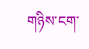གཉིས་ངག་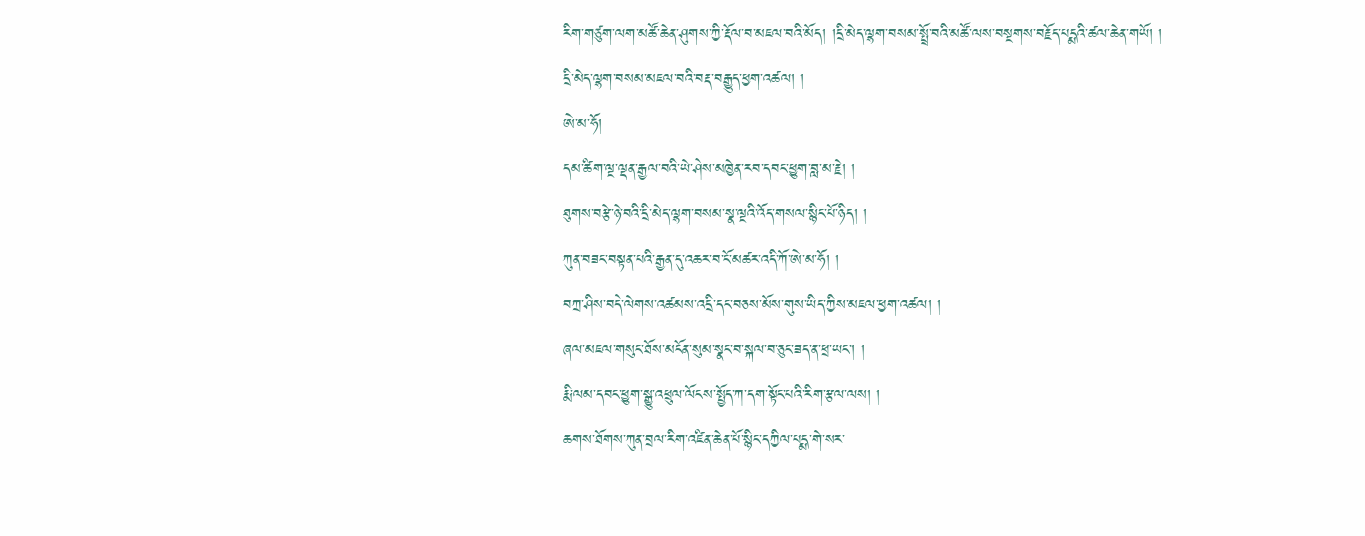རིག་གཙུག་ལག་མཚོ་ཆེན་ཤུགས་ཀྱི་རྡོལ་བ་མཇལ་བའི་མོད། །དྲི་མེད་ལྷག་བསམ་སྤྲོ་བའི་མཚོ་ལས་བསྔགས་བརྗོད་པདྨའི་ཚལ་ཆེན་གཡོ། །
དྲི་མེད་ལྷག་བསམ་མཇལ་བའི་བརྡ་བརྒྱུད་ཕྱག་འཚལ། །
ཨེ་མ་ཧོ།
དམ་ཚིག་ལྔ་ལྡན་རྒྱལ་བའི་ཡེ་ཤེས་མཁྱེན་རབ་དབང་ཕྱུག་བླ་མ་རྗེ། །
ཐུགས་བརྩེ་ཉེ་བའི་དྲི་མེད་ལྷག་བསམ་སྣ་ལྔའི་འོད་གསལ་སྙིང་པོ་ཉིད། །
ཀུན་བཟང་བསྟན་པའི་རྒྱན་དུ་འཆར་བ་ངོ་མཚར་འདི་ཀོ་ཨེ་མ་ཧོ། །
བཀྲ་ཤིས་བདེ་ལེགས་འཚམས་འདྲི་དང་བཅས་མོས་གུས་ཡིད་ཀྱིས་མཇལ་ཕྱག་འཚལ། །
ཞལ་མཇལ་གསུང་ཐོས་མངོན་སུམ་སྣང་བ་སྐལ་བ་ཅུང་ཟད་ན་ཕྲ་ཡང་། །
རྨི་ལམ་དབང་ཕྱུག་སྒྱུ་འཕྲུལ་ལོངས་སྤྱོད་ཀ་དག་སྟོང་པའི་རིག་རྩལ་ལས། །
ཆགས་ཐོགས་ཀུན་བྲལ་རིག་འཛིན་ཆེན་པོ་སྙིང་དཀྱིལ་པདྨ་གེ་སར་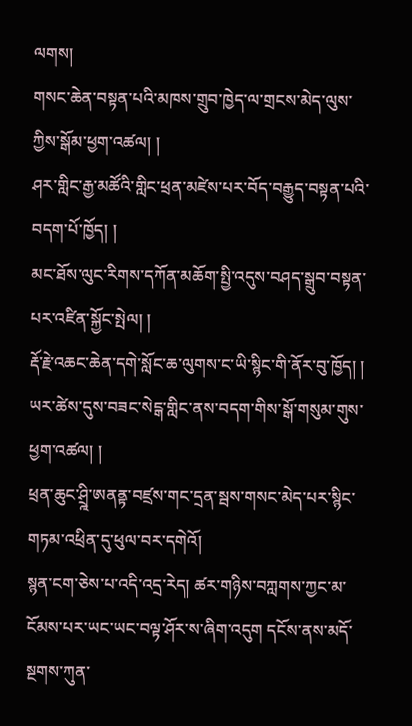ལགས།
གསང་ཆེན་བསྟན་པའི་མཁས་གྲུབ་ཁྱེད་ལ་གྲངས་མེད་ལུས་ཀྱིས་སྒོམ་ཕྱག་འཚལ། །
ཤར་གླིང་རྒྱ་མཚོའི་གླིང་ཕྲན་མཛེས་པར་བོད་བརྒྱུད་བསྟན་པའི་བདག་པོ་ཁྱོད། །
མང་ཐོས་ལུང་རིགས་དཀོན་མཆོག་སྤྱི་འདུས་བཤད་སྒྲུབ་བསྟན་པར་འཛིན་སྐྱོང་སྤེལ། །
རྡོ་རྗེ་འཆང་ཆེན་དགེ་སློང་ཆ་ལུགས་ང་ཡི་སྙིང་གི་ནོར་བུ་ཁྱོད། །
ཡར་ཚེས་དུས་བཟང་སེངྒ་གླིང་ནས་བདག་གིས་སྒོ་གསུམ་གུས་ཕྱག་འཚལ། །
ཕྲན་ཆུང་ཤྲྰི་ཨནནྟ་བཛྲས་གང་དྲན་སྦས་གསང་མེད་པར་སྙིང་གཏམ་འཕྲིན་དུ་ཕུལ་བར་དགེའོ།
སྙན་ངག་ཅེས་པ་འདི་འདྲ་རེད། ཚར་གཉིས་བཀླགས་ཀྱང་མ་ངོམས་པར་ཡང་ཡང་བལྟ་ཤོར་ས་ཞིག་འདུག དངོས་ནས་མདོ་སྔགས་ཀུན་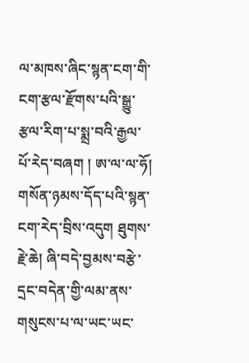ལ་མཁས་ཞིང་སྙན་ངག་གི་ངག་རྩལ་རྫོགས་པའི་སྒྱུ་རྩལ་རིག་པ་སྨྲ་བའི་རྒྱལ་པོ་རེད་བཞག ། ཨ་ལ་ལ་ཧོ། གསོན་ཉམས་དོད་པའི་སྙན་ངག་རེད་བྲིས་འདུག ཐུགས་རྗེ་ཆེ། ཞི་བདེ་བྱམས་བརྩེ་དྲང་བདེན་གྱི་ལམ་ནས་གསུངས་པ་ལ་ཡང་ཡང་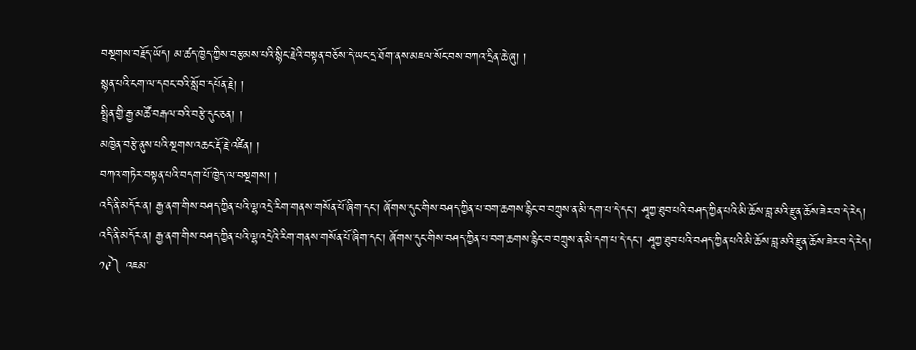བསྔགས་བརྗོད་ཡོད། མ་ཚད་ཁྱེད་ཀྱིས་བརྩམས་པའི་སྙིང་རྗེའི་བསྟན་བཅོས་དེ་ཡང་དྲ་ཐོག་ནས་མཇལ་སོང་བས་བཀའ་དྲིན་ཆེ་ཞུ། །
སྙན་པའི་ངག་ལ་དབང་བའི་སློབ་དཔོན་རྗེ། །
སྤྲིན་གྱི་རྒྱ་མཚོ་བརྒལ་བའི་བརྩེ་དུང་ཅན། །
མཁྱེན་བརྩེ་ནུས་པའི་སྔགས་འཆང་རྡོ་རྗེ་འཛིན། །
བཀའ་གཏེར་བསྟན་པའི་བདག་པོ་ཁྱེད་ལ་བསྔགས། །
འདི་ནི་མདོར་ན། རྒྱ་ནག་གིས་བཤད་ཀྱིན་པའི་ལྷ་འདྲེ་རིག་གནས་གསོན་པོ་ཞིག་དང་། ཞོགས་དུང་གིས་བཤད་ཀྱིན་པ་བག་ཆགས་རྙིང་བ་བཀྲུས་ན་མི་དག་པ་དེ་དང་། ཤཱཀྱ་ཐུབ་པའི་བཤད་ཀྱིན་པའི་མི་ཆོས་བླ་མའི་རྫུན་ཆོས་ཟེར་བ་དེ་རེད།
འདི་ནི་མདོར་ན། རྒྱ་ནག་གིས་བཤད་ཀྱིན་པའི་ལྷ་འདྲེའི་རིག་གནས་གསོན་པོ་ཞིག་དང་། ཞོགས་དུང་གིས་བཤད་ཀྱིན་པ་བག་ཆགས་རྙིང་བ་བཀྲུས་ན་མི་དག་པ་དེ་དང་། ཤཱཀྱ་ཐུབ་པའི་བཤད་ཀྱིན་པའི་མི་ཆོས་བླ་མའི་རྫུན་ཆོས་ཟེར་བ་དེ་རེད།
༡༩༽ འཇམ་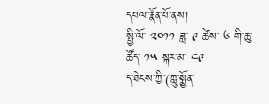དཔལ་རྣོན་པོ་ནས།
སྤྱི་ལོ་ ༢༠༡༡ ཟླ་ ༩ ཚེས་ ༦ གི་ཆུ་ཚོད་ ༡༥ སྐར་མ་ ༤༩
ད་ཐེངས་ཀྱི་(ཀླུ་སྨྱོན་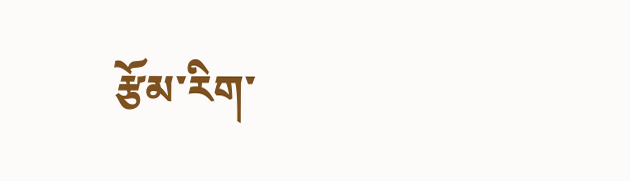རྩོམ་རིག་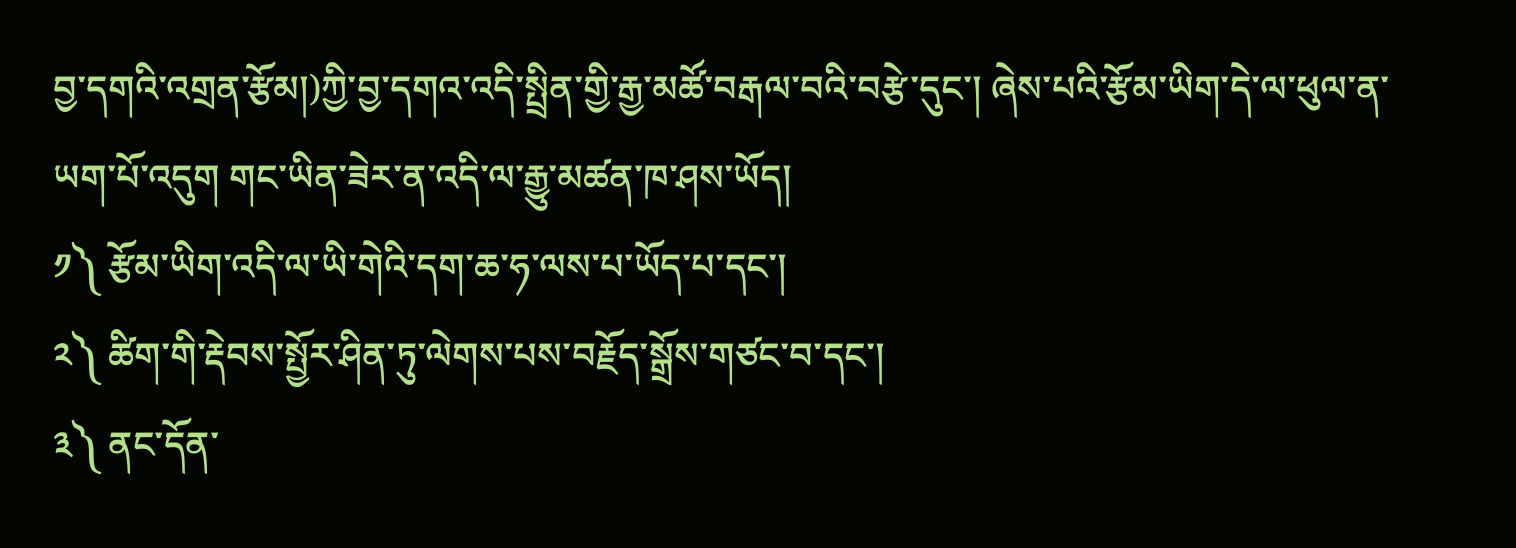བྱ་དགའི་འགྲན་རྩོམ།)ཀྱི་བྱ་དགའ་འདི་སྤྲིན་གྱི་རྒྱ་མཚོ་བརྒལ་བའི་བརྩེ་དུང་། ཞེས་པའི་རྩོམ་ཡིག་དེ་ལ་ཕུལ་ན་ཡག་པོ་འདུག གང་ཡིན་ཟེར་ན་འདི་ལ་རྒྱུ་མཚན་ཁ་ཤས་ཡོད།
༡༽ རྩོམ་ཡིག་འདི་ལ་ཡི་གེའི་དག་ཆ་ཧ་ལས་པ་ཡོད་པ་དང་།
༢༽ ཚིག་གི་རྡེབས་སྤྱོར་ཤིན་ཏུ་ལེགས་པས་བརྗོད་སྒྲོས་གཙང་བ་དང་།
༣༽ ནང་དོན་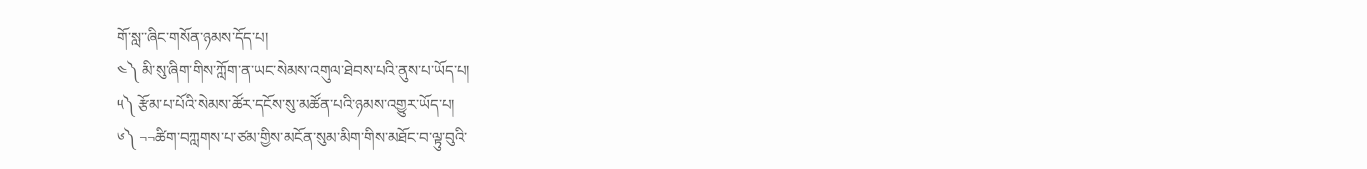གོ་སླ་་ཞིང་གསོན་ཉམས་དོད་པ།
༤༽ མི་སུ་ཞིག་གིས་ཀློག་ན་ཡང་སེམས་འགུལ་ཐེབས་པའི་ནུས་པ་ཡོད་པ།
༥༽ རྩོམ་པ་པོའི་སེམས་ཚོར་དངོས་སུ་མཚོན་པའི་ཉམས་འགྱུར་ཡོད་པ།
༦༽ ¬¬ཚིག་བཀླགས་པ་ཙམ་གྱིས་མངོན་སུམ་མིག་གིས་མཐོང་བ་ལྟུ་བུའི་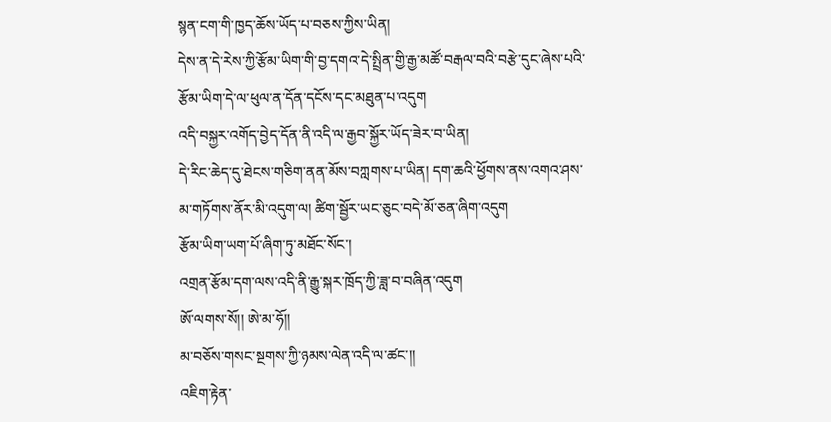སྙན་ངག་གི་ཁྱད་ཆོས་ཡོད་པ་བཅས་ཀྱིས་ཡིན།
དེས་ན་དེ་རེས་ཀྱི་རྩོམ་ཡིག་གི་བྱ་དགའ་དེ་སྤྲིན་གྱི་རྒྱ་མཚོ་བརྒལ་བའི་བརྩེ་དུང་ཞེས་པའི་རྩོམ་ཡིག་དེ་ལ་ཕུལ་ན་དོན་དངོས་དང་མཐུན་པ་འདུག
འདི་བསྐྱར་འགོད་བྱེད་དོན་ནི་འདི་ལ་རྒྱབ་སྐྱོར་ཡོད་ཟེར་བ་ཡིན།
དེ་རིང་ཆེད་དུ་ཐེངས་གཅིག་ནན་མོས་བཀླགས་པ་ཡིན། དག་ཆའི་ཕྱོགས་ནས་འགའ་ཤས་མ་གཏོགས་ནོར་མི་འདུག་ལ། ཚིག་སྦྱོར་ཡང་ཅུང་བདེ་མོ་ཅན་ཞིག་འདུག
རྩོམ་ཡིག་ཡག་པོ་ཞིག་ཏུ་མཐོང་སོང་།
འགྲན་རྩོམ་དག་ལས་འདི་ནི་རྒྱུ་སྐར་ཁྲོད་ཀྱི་ཟླ་བ་བཞིན་འདུག
ཨོ་ལགས་སོ།། ཨེ་མ་ཧོ།།
མ་བཅོས་གསང་སྔགས་ཀྱི་ཉམས་ལེན་འདི་ལ་ཚང་།།
འཇིག་རྟེན་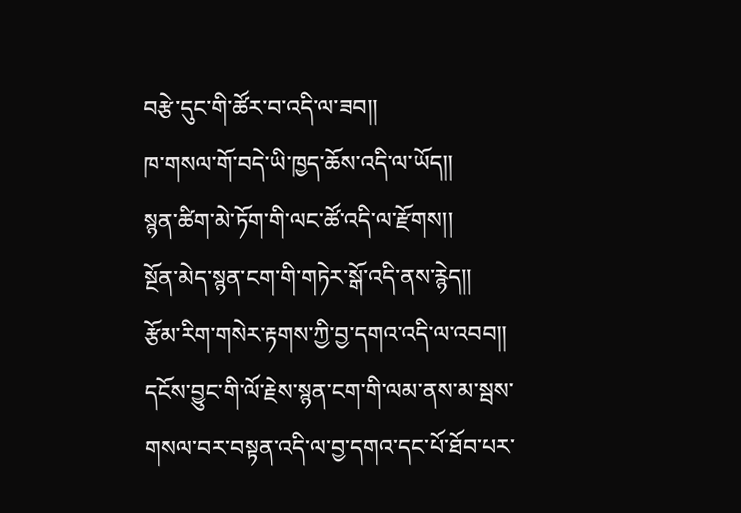བརྩེ་དུང་གི་ཚོར་བ་འདི་ལ་ཟབ།།
ཁ་གསལ་གོ་བདེ་ཡི་ཁྱད་ཆོས་འདི་ལ་ཡོད།།
སྙན་ཚིག་མེ་ཏོག་གི་ལང་ཚོ་འདི་ལ་རྫོགས།།
སྔོན་མེད་སྙན་ངག་གི་གཏེར་སྒོ་འདི་ནས་རྙེད།།
རྩོམ་རིག་གསེར་རྟགས་ཀྱི་བྱ་དགའ་འདི་ལ་འབབ།།
དངོས་བྱུང་གི་ལོ་རྗེས་སྙན་ངག་གི་ལམ་ནས་མ་སྦས་གསལ་བར་བསྟན་འདི་ལ་བྱ་དགའ་དང་པོ་ཐོབ་པར་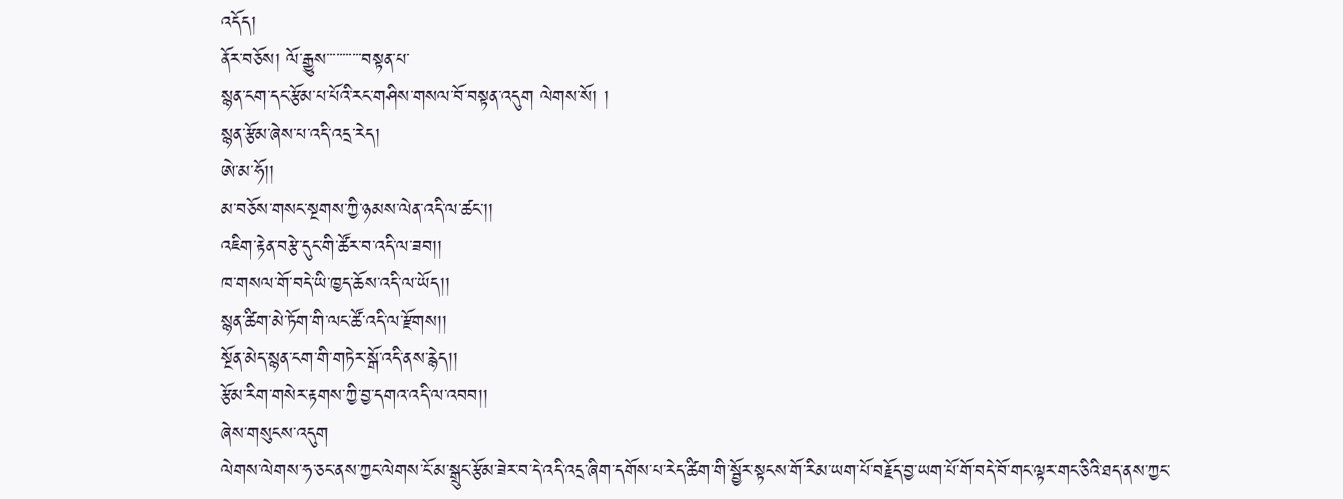འདོད།
ནོར་བཅོས། ལོ་རྒྱུས་་་་་་་་་་་བསྟན་པ་
སྙན་ངག་དང་རྩོམ་པ་པོའི་རང་གཤིས་གསལ་བོ་བསྟན་འདུག ལེགས་སོ། །
སྙན་རྩོམ་ཞེས་པ་འདི་འདྲ་རེད།
ཨེ་མ་ཧོ།།
མ་བཅོས་གསང་སྔགས་ཀྱི་ཉམས་ལེན་འདི་ལ་ཚང་།།
འཇིག་རྟེན་བརྩེ་དུང་གི་ཚོར་བ་འདི་ལ་ཟབ།།
ཁ་གསལ་གོ་བདེ་ཡི་ཁྱད་ཆོས་འདི་ལ་ཡོད།།
སྙན་ཚིག་མེ་ཏོག་གི་ལང་ཚོ་འདི་ལ་རྫོགས།།
སྔོན་མེད་སྙན་ངག་གི་གཏེར་སྒོ་འདི་ནས་རྙེད།།
རྩོམ་རིག་གསེར་རྟགས་ཀྱི་བྱ་དགའ་འདི་ལ་འབབ།།
ཞེས་གསུངས་འདུག
ལེགས་ལེགས་ཧ་ཅང་ནས་ཀྱང་ལེགས་ངོ་མ་སྒྲུང་རྩོམ་ཟེར་བ་དེ་འདི་འདྲ་ཞིག་དགོས་པ་རེད་ཚིག་གི་སྦྱོར་སྟངས་གོ་རིམ་ཡག་པོ་བརྗོད་བྱ་ཡག་པོ་གོ་བདེ་བོ་གང་ལྟར་གང་ཅིའི་ཐད་ནས་ཀྱང་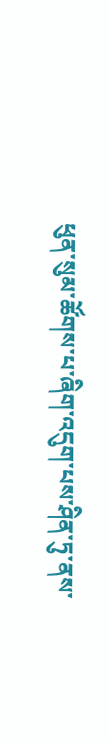ཕུན་སུམ་ཚོགས་པ་ཞིག་འདུག་པས་ཤིན་ཏུ་ནས་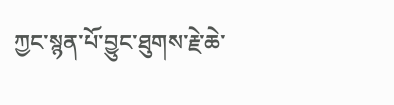ཀྱང་སྙན་པོ་བྱུང་ཐུགས་རྗེ་ཆེ་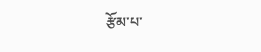རྩོམ་པ་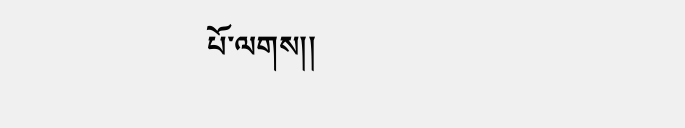པོ་ལགས།།